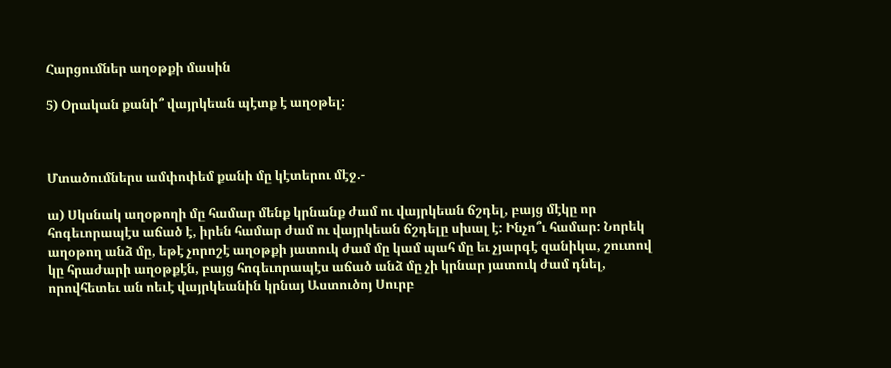Հարցումներ աղօթքի մասին

5) Օրական քանի՞ վայրկեան պէտք է աղօթել:



Մտածումներս ամփոփեմ քանի մը կէտերու մէջ.-

ա) Սկսնակ աղօթողի մը համար մենք կրնանք ժամ ու վայրկեան ճշդել, բայց մէկը որ հոգեւորապէս աճած է, իրեն համար ժամ ու վայրկեան ճշդելը սխալ է: Ինչո՞ւ համար: Նորեկ աղօթող անձ մը, եթէ չորոշէ աղօթքի յատուկ ժամ մը կամ պահ մը եւ չյարգէ զանիկա, շուտով կը հրաժարի աղօթքէն, բայց հոգեւորապէս աճած անձ մը չի կրնար յատուկ ժամ դնել, որովհետեւ ան ոեւէ վայրկեանին կրնայ Աստուծոյ Սուրբ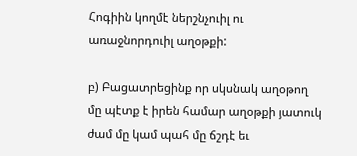Հոգիին կողմէ ներշնչուիլ ու առաջնորդուիլ աղօթքի:

բ) Բացատրեցինք որ սկսնակ աղօթող մը պէտք է իրեն համար աղօթքի յատուկ ժամ մը կամ պահ մը ճշդէ եւ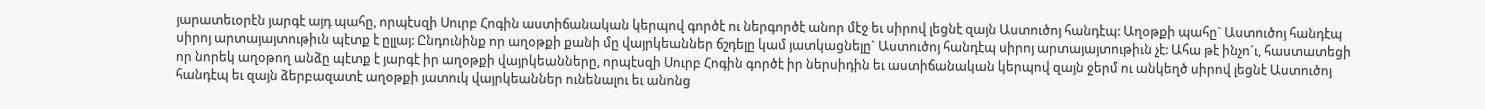յարատեւօրէն յարգէ այդ պահը, որպէսզի Սուրբ Հոգին աստիճանական կերպով գործէ ու ներգործէ անոր մէջ եւ սիրով լեցնէ զայն Աստուծոյ հանդէպ: Աղօթքի պահը` Աստուծոյ հանդէպ սիրոյ արտայայտութիւն պէտք է ըլլայ: Ընդունինք որ աղօթքի քանի մը վայրկեաններ ճշդելը կամ յատկացնելը` Աստուծոյ հանդէպ սիրոյ արտայայտութիւն չէ: Ահա թէ ինչո´ւ, հաստատեցի որ նորեկ աղօթող անձը պէտք է յարգէ իր աղօթքի վայրկեանները, որպէսզի Սուրբ Հոգին գործէ իր ներսիդին եւ աստիճանական կերպով զայն ջերմ ու անկեղծ սիրով լեցնէ Աստուծոյ հանդէպ եւ զայն ձերբազատէ աղօթքի յատուկ վայրկեաններ ունենալու եւ անոնց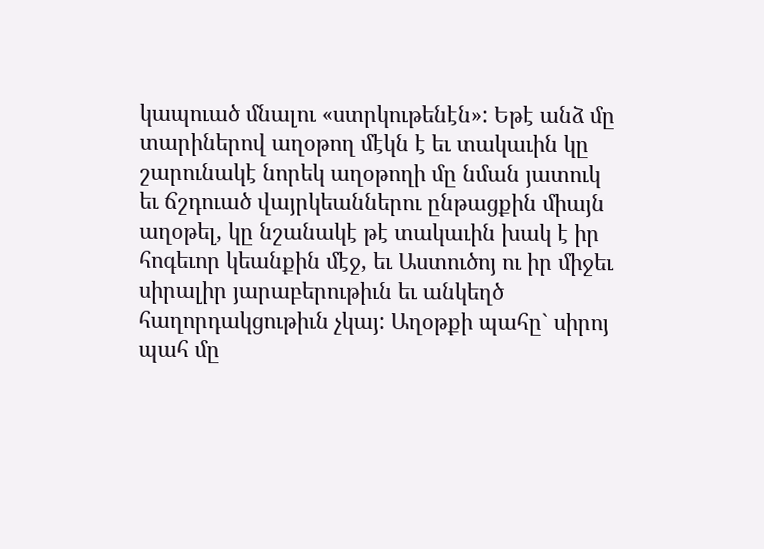կապուած մնալու «ստրկութենէն»: Եթէ անձ մը տարիներով աղօթող մէկն է եւ տակաւին կը շարունակէ նորեկ աղօթողի մը նման յատուկ եւ ճշդուած վայրկեաններու ընթացքին միայն աղօթել, կը նշանակէ թէ տակաւին խակ է իր հոգեւոր կեանքին մէջ, եւ Աստուծոյ ու իր միջեւ սիրալիր յարաբերութիւն եւ անկեղծ հաղորդակցութիւն չկայ: Աղօթքի պահը` սիրոյ պահ մը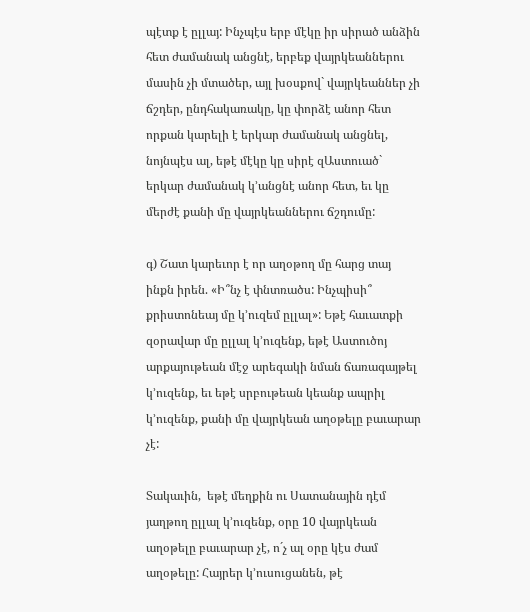պէտք է ըլլայ: Ինչպէս երբ մէկը իր սիրած անձին հետ ժամանակ անցնէ, երբեք վայրկեաններու մասին չի մտածեր, այլ խօսքով` վայրկեաններ չի ճշդեր, ընդհակառակը, կը փորձէ անոր հետ որքան կարելի է երկար ժամանակ անցնել, նոյնպէս ալ, եթէ մէկը կը սիրէ զԱստուած` երկար ժամանակ կ’անցնէ անոր հետ, եւ կը մերժէ քանի մը վայրկեաններու ճշդումը:

գ) Շատ կարեւոր է որ աղօթող մը հարց տայ ինքն իրեն. «Ի՞նչ է փնտռածս: Ինչպիսի՞ քրիստոնեայ մը կ’ուզեմ ըլլալ»: Եթէ հաւատքի զօրավար մը ըլլալ կ’ուզենք, եթէ Աստուծոյ արքայութեան մէջ արեգակի նման ճառագայթել կ’ուզենք, եւ եթէ սրբութեան կեանք ապրիլ կ’ուզենք, քանի մը վայրկեան աղօթելը բաւարար չէ:

Տակաւին,  եթէ մեղքին ու Սատանային դէմ յաղթող ըլլալ կ’ուզենք, օրը 10 վայրկեան աղօթելը բաւարար չէ, ո´չ ալ օրը կէս ժամ աղօթելը: Հայրեր կ’ուսուցանեն, թէ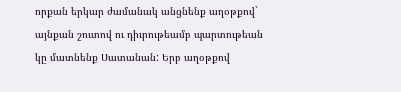որքան երկար ժամանակ անցնենք աղօթքով` այնքան շուտով ու դիւրութեամբ պարտութեան կը մատնենք Սատանան: Երբ աղօթքով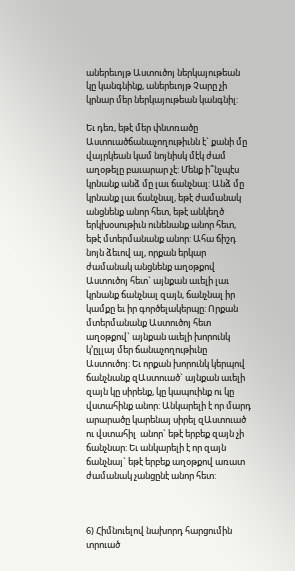աներեւոյթ Աստուծոյ ներկայութեան կը կանգնինք, աներեւոյթ Չարը չի կրնար մեր ներկայութեան կանգնիլ:

Եւ դեռ, եթէ մեր փնտռածը Աստուածճանաչողութիւնն է` քանի մը վայրկեան կամ նոյնիսկ մէկ ժամ աղօթելը բաւարար չէ: Մենք ի՞նչպէս կրնանք անձ մը լաւ ճանչնալ: Անձ մը կրնանք լաւ ճանչնալ, եթէ ժամանակ անցնենք անոր հետ, եթէ անկեղծ երկխօսութիւն ունենանք անոր հետ, եթէ մտերմանանք անոր: Ահա ճիշդ նոյն ձեւով ալ, որքան երկար ժամանակ անցնենք աղօթքով Աստուծոյ հետ` այնքան աւելի լաւ կրնանք ճանչնալ զայն, ճանչնալ իր կամքը եւ իր գործելակերպը: Որքան մտերմանանք Աստուծոյ հետ աղօթքով` այնքան աւելի խորունկ կ’ըլլայ մեր ճանաչողութիւնը Աստուծոյ: Եւ որքան խորունկ կերպով ճանչնանք զԱստուած` այնքան աւելի զայն կը սիրենք, կը կապուինք ու կը վստահինք անոր: Անկարելի է որ մարդ արարածը կարենայ սիրել զԱստուած ու վստահիլ  անոր` եթէ երբեք զայն չի ճանչնար: Եւ անկարելի է որ զայն ճանչնայ` եթէ երբեք աղօթքով առատ ժամանակ չանցընէ անոր հետ:



6) Հիմնուելով նախորդ հարցումին տրուած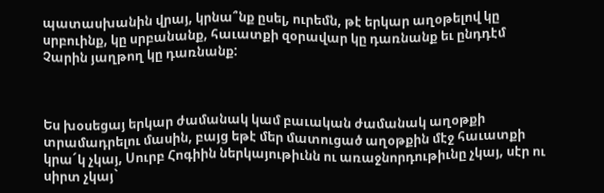պատասխանին վրայ, կրնա՞նք ըսել, ուրեմն, թէ երկար աղօթելով կը սրբուինք, կը սրբանանք, հաւատքի զօրավար կը դառնանք եւ ընդդէմ Չարին յաղթող կը դառնանք:



Ես խօսեցայ երկար ժամանակ կամ բաւական ժամանակ աղօթքի տրամադրելու մասին, բայց եթէ մեր մատուցած աղօթքին մէջ հաւատքի կրա´կ չկայ, Սուրբ Հոգիին ներկայութիւնն ու առաջնորդութիւնը չկայ, սէր ու սիրտ չկայ`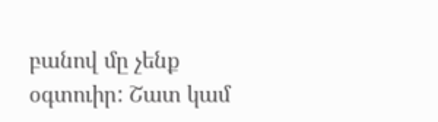բանով մը չենք օգտուիր: Շատ կամ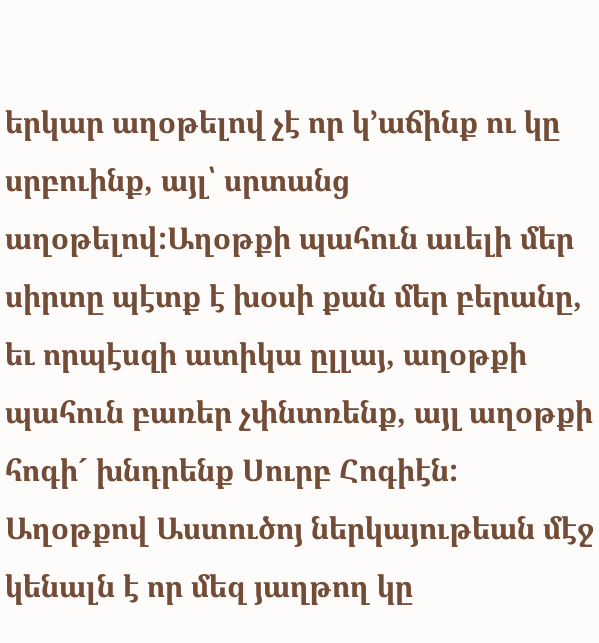երկար աղօթելով չէ որ կ’աճինք ու կը սրբուինք, այլ՝ սրտանց աղօթելով:Աղօթքի պահուն աւելի մեր սիրտը պէտք է խօսի քան մեր բերանը, եւ որպէսզի ատիկա ըլլայ, աղօթքի պահուն բառեր չփնտռենք, այլ աղօթքի հոգի´ խնդրենք Սուրբ Հոգիէն: Աղօթքով Աստուծոյ ներկայութեան մէջ կենալն է որ մեզ յաղթող կը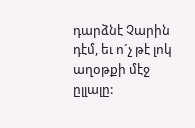դարձնէ Չարին դէմ, եւ ո´չ թէ լոկ աղօթքի մէջ ըլլալը: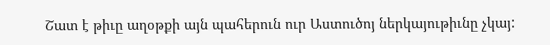Շատ է թիւը աղօթքի այն պահերուն ուր Աստուծոյ ներկայութիւնը չկայ: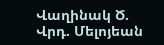Վաղինակ Ծ. Վրդ. Մելոյեան